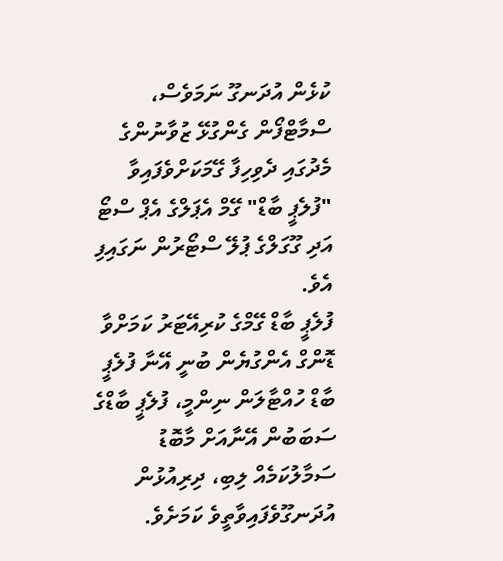ކުޅެން އުދަނގޫ ނަމަވެސް، ސްމާޓްފޯން ގެންގުޅޭ ޒުވާނުންގެ މެދުގައި ދެވިހިފާ ގޭމަކަށްވެފައިވާ "ފުލެޕީ ބާޑް" ގޭމް އެޕަލްގެ އެޕް ސްޓޯ އަދި ގޫގަލްގެ ޕުލޭ ސްޓޯރުން ނަގައިފި އެވެ.
ފުލެޕީ ބާޑް ގޭމްގެ ކުރިއޭޓަރު ކަމަށްވާ ޑޮންގް އެންގުޔެން ބުނީ އޭނާ ފުލެޕީ ބާޑް ހުއްޓާލަން ނިންމީ، ފުލެޕީ ބާޑްގެ ސަބަބުން އޭނާއަށް މާބޮޑު ސަމާލުކަމެއް ލިބި، ދިރިއުޅުން އުދަނގޫވެފައިވާތީވެ ކަމަށެވެ.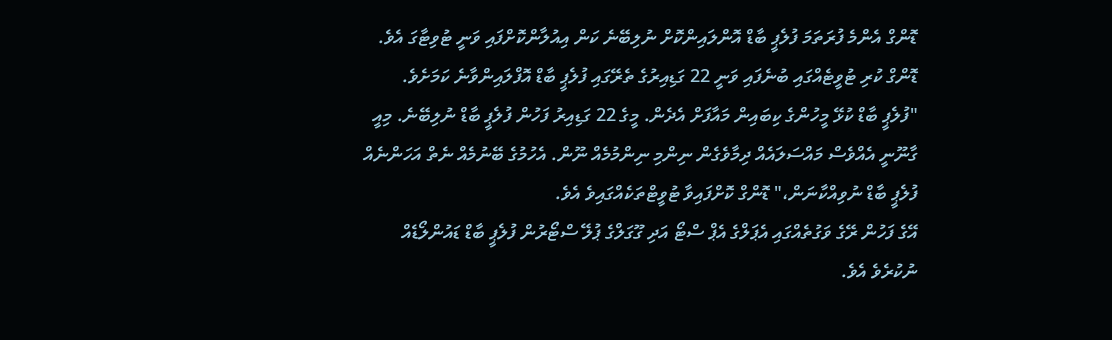ޑޮންގް އެންމެ ފުރަތަމަ ފުލެޕީ ބާޑް އޮންލައިންކޮށް ނުލިބޭނެ ކަން އިއުލާންކޮށްފައި ވަނީ ޓުވިޓާގަ އެވެ. ޑޮންގް ކުރި ޓުވީޓެއްގައި ބުނެފައި ވަނީ 22 ގަޑިއިރުގެ ތެރޭގައި ފުލެޕީ ބާޑް އޮފްލައިންވާނެ ކަމަށެވެ.
"ފުލެޕީ ބާޑް ކުޅޭ މީހުންގެ ކިބައިން މައާފަށް އެދެން. މީގެ 22 ގަޑިއިރު ފަހުން ފުލެޕީ ބާޑް ނުލިބޭނެ. މިއީ ގާނޫނީ އެއްވެސް މައްސަލައެއް ދިމާވެގެން ނިންމި ނިންމުމެއް ނޫން. އެހުމުގެ ބޭނުމެއް ނެތް އަހަންނެއް ފުލެޕީ ބާޑް ނުވިއްކާނަން،" ޑޮންގް ކޮށްފައިވާ ޓުވީޓްތަކެއްގައިވެ އެވެ.
އޭގެ ފަހުން ރޭގެ ވަގުތެއްގައި އެޕަލްގެ އެޕް ސްޓޯ އަދި ގޫގަލްގެ ޕުލޭ ސްޓޯރުން ފުލެޕީ ބާޑް ޑައުންލޯޑެއް ނުކުރެވެ އެވެ.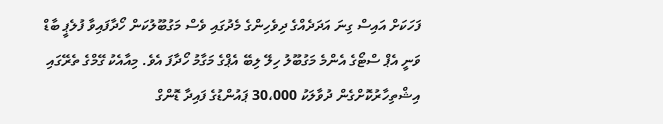ފަހަކަށް އައިސް ގިނަ އަދަދެއްގެ ދިވެހިންގެ މެދުގައި ވެސް މަގުބޫލުކަން ހޯދާފައިވާ ފުލެޕީ ބާޑް ވަނީ އެޕް ސްޓޯގެ އެންމެ މަގުބޫލު ހިލޭ ލިބޭ އެޕްގެ މަގާމު ހޯދާފަ އެވެ. މިއާއެކު ގޭމްގެ ތެރޭގައި އިޝްތިހާރުކޮށްގެން ދުވާލަކު 30،000 ޕައުންޑުގެ ފައިދާ ޑޮންގް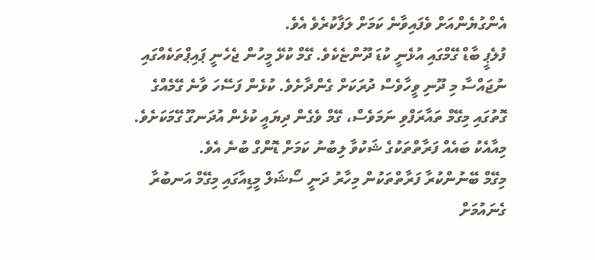އެންގުޔެންއަށް ވެފައިވާނެ ކަމަށް ލަފާކުރެވެ އެވެ.
ފުލެޕީ ބާޑް ގޭމްގައި އުޅެނީ ކުޑަ ދޫންޏެކެވެ. ގޭމް ކުޅޭ މީހުން ޖެހެނީ ޕައިޕްތަކެއްގައި ނުޖައްސާ މި ދޫނި ވީހާވެސް ދުރަކަށް ގެންދާށެވެ. ކުޅެން ފަސޭހަ ވާނެ ގޭމެއްގެ ގޮތުގައި މިގޭމް ތައާރަފްވި ނަމަވެސް، ގޭމް ވެގެން ދިޔައީ ކުޅެން އުދަނގޫ ގޭމަކަށެވެ. މިއާއެކު ބައެއް ފަރާތްތަކުގެ ޝަކުވާ ލިބުނު ކަމަށް ޑޮންގް ބުނެ އެވެ.
މިގޭމް ބޭނުންކުރާ ފަރާތްތަކުން މިހާރު ދަނީ ސޯޝަލް މީޑިއާގައި މިގޭމް އަނބުރާ ގެނައުމަށް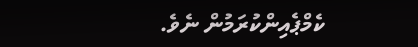ކެމްޕެއިންކުރަމުން ނެވެ.